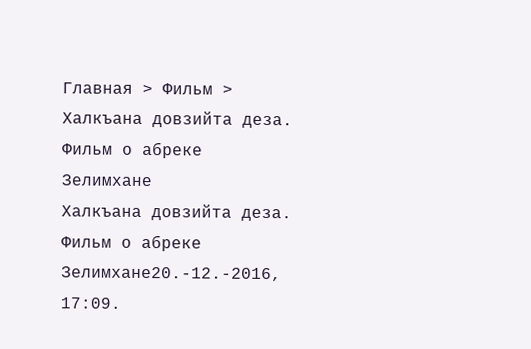Главная > Фильм > Халкъана довзийта деза. Фильм о абреке Зелимхане
Халкъана довзийта деза. Фильм о абреке Зелимхане20.-12.-2016, 17:09.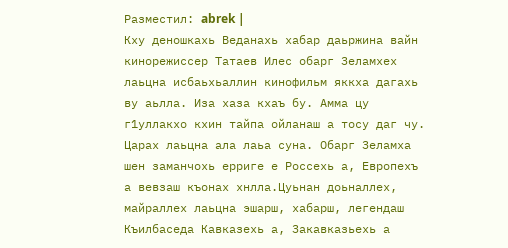Разместил: abrek |
Кху деношкахь Веданахь хабар даьржина вайн кинорежиссер Татаев Илес обарг Зеламхех лаьцна исбаьхьаллин кинофильм яккха дагахь ву аьлла. Иза хаза кхаъ бу. Амма цу г1уллакхо кхин тайпа ойланаш а тосу даг чу. Царах лаьцна ала лаьа суна. Обарг Зеламха шен заманчохь ерриге е Россехь а, Европехъ а вевзаш къонах хнлла.Цуьнан доьналлех, майраллех лаьцна эшарш, хабарш, легендаш Къилбаседа Кавказехь а, Закавказьехь а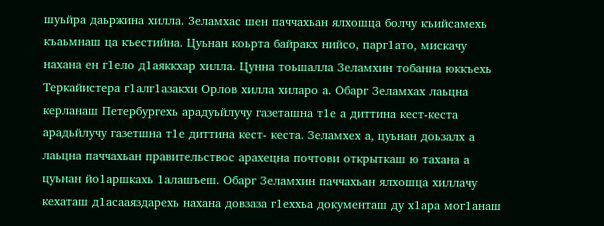шуьйра даьржина хилла. 3еламхас шен паччахьан ялхошца болчу къийсамехь къаьмнаш ца къестийна. Цуьнан коьрта байракх нийсо, парг1ато, мискачу нахана ен г1ело д1аяккхар хилла. Цунна тоьшалла Зеламхин тобанна юккъехь Теркайистера г1алг1азакхи Орлов хилла хиларо а. Обарг Зеламхах лаьцна керланаш Петербургехь арадуьйлучу газеташна т1е а диттина кест-кеста арадьйлучу газетшна т1е диттина кест- кеста. Зеламхех а, цуьнан доьзалх а лаьцна паччахьан правительствос арахецна почтови открыткаш ю тахана а цуьнан йо1аршкахь 1алашъеш. Обарг Зеламхин паччахьан ялхошца хиллачу кехаташ д1асааяздарехь нахана довзаза г1еххьа документаш ду х1ара мог1анаш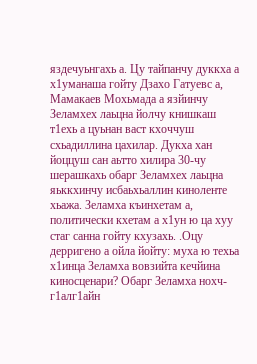яздечуьнгахь а. Цу тайпанчу дуккха а х1уманаша гойту Дзахо Гатуевс а, Мамакаев Мохьмада а язйинчу Зеламхех лаьцна йолчу книшкаш т1ехь а цуьнан васт кхоччуш схьадиллина цахилар. Дукха хан йоццуш сан аьтто хилира 30-чу шерашкахь обарг Зеламхех лаьцна яьккхинчу исбаьхьаллин киноленте хьажа. Зеламха къинхетам а, политически кхетам а х1ун ю ца хуу стаг санна гойту кхузахь. .Оцу дерригено а ойла йойту: муха ю техьа х1инца Зеламха вовзийта кечйина киносценари? Обарг Зеламха нохч-г1алг1айн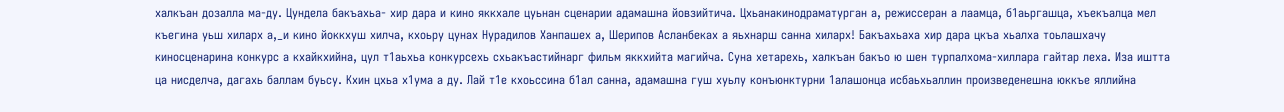халкъан дозалла ма-ду. Цундела бакъахьа- хир дара и кино яккхале цуьнан сценарии адамашна йовзийтича. Цхьанакинодраматурган а, режиссеран а лаамца, б1аьргашца, хъекъалца мел къегина уьш хиларх а,_и кино йоккхуш хилча, кхоьру цунах Нурадилов Ханпашех а, Шерипов Асланбеках а яьхнарш санна хиларх! Бакъахьаха хир дара цкъа хьалха тоьлашхачу киносценарина конкурс а кхайкхийна, цул т1аьхьа конкурсехь схьакъастийнарг фильм яккхийта магийча. Суна хетарехь, халкъан бакъо ю шен турпалхома-хиллара гайтар леха. Иза иштта ца нисделча, дагахь баллам буьсу. Кхин цхьа х1ума а ду. Лай т1е кхоьссина б1ал санна, адамашна гуш хуьлу конъюнктурни 1алашонца исбаьхьаллин произведенешна юккъе яллийна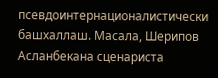псевдоинтернационалистически башхаллаш. Масала, Шерипов Асланбекана сценариста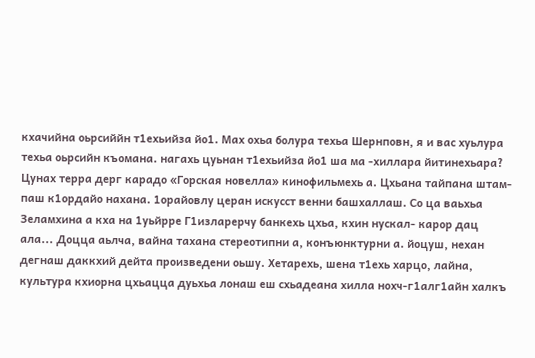кхачийна оьрсиййн т1ехьийза йо1. Мах охьа болура техьа Шернповн, я и вас хуьлура техьа оьрсийн къомана. нагахь цуьнан т1ехьийза йо1 ша ма -хиллара йитинехьара? Цунах терра дерг карадо «Горская новелла» кинофильмехь а. Цхьана тайпана штам-паш к1ордайо нахана. 1орайовлу церан искусст венни башхаллаш. Со ца ваьхьа Зеламхина а кха на 1уьйрре Г1изларерчу банкехь цхьа, кхин нускал- карор дац ала... Доцца аьлча, вайна тахана стереотипни а, конъюнктурни а. йоцуш, нехан дегнаш даккхий дейта произведени оьшу. Хетарехь, шена т1ехь харцо, лайна, культура кхиорна цхьацца дуьхьа лонаш еш схьадеана хилла нохч-г1алг1айн халкъ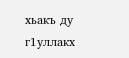хьакъ ду г1уллакх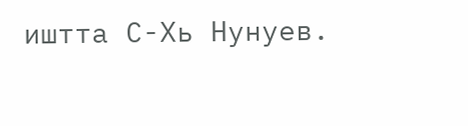иштта С-Хь Нунуев.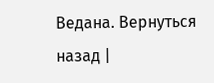Ведана. Вернуться назад |